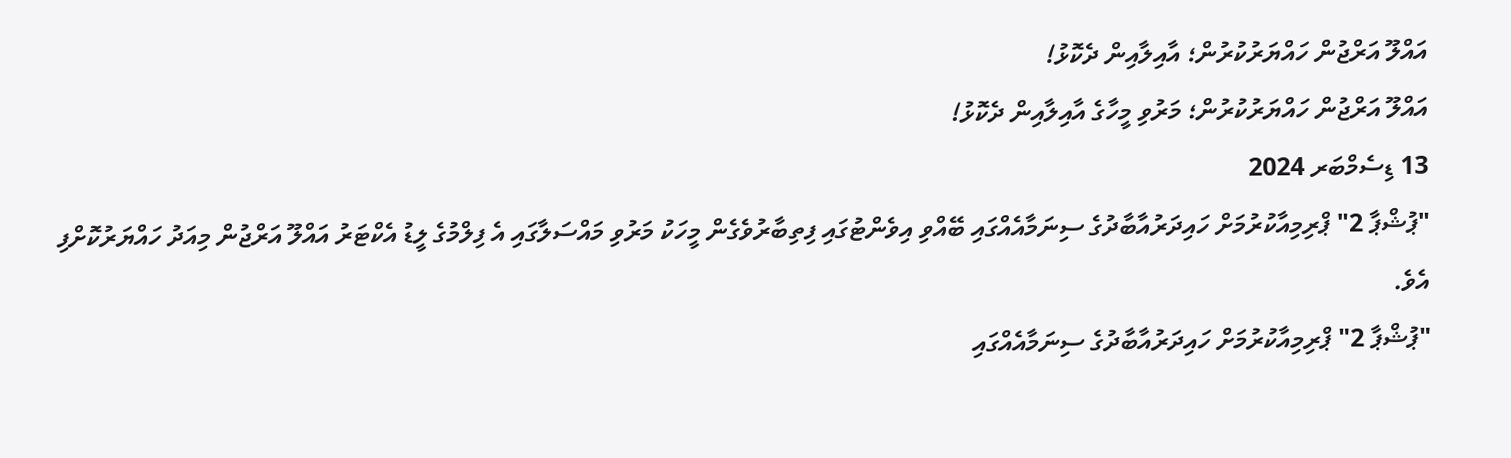އައްލޫ އަރްޖުން ހައްޔަރުކުރުން؛ އާއިލާއިން ދެކޮޅު!
އައްލޫ އަރްޖުން ހައްޔަރުކުރުން؛ މަރުވި މީހާގެ އާއިލާއިން ދެކޮޅު!
13 ޑިސެމްބަރ 2024
"ޕުޝްޕާ 2" ޕްރިމިއާކުރުމަށް ހައިދަރުއާބާދުގެ ސިނަމާއެއްގައި ބޭއްވި އިވެންޓުގައި ފިތިބާރުވެގެން މީހަކު މަރުވި މައްސަލާގައި އެ ފިލްމުގެ ލީޑު އެކްޓަރު އައްލޫ އަރްޖުން މިއަދު ހައްޔަރުކޮށްފި އެވެ.
"ޕުޝްޕާ 2" ޕްރިމިއާކުރުމަށް ހައިދަރުއާބާދުގެ ސިނަމާއެއްގައި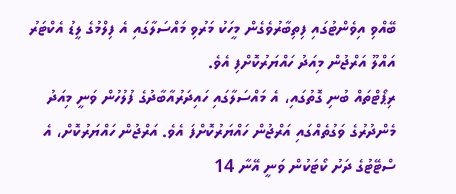ބޭއްވި އިވެންޓުގައި ފިތިބާރުވެގެން މީހަކު މަރުވި މައްސަލާގައި އެ ފިލްމުގެ ލީޑު އެކްޓަރު އައްލޫ އަރްޖުން މިއަދު ހައްޔަރުކޮށްފި އެވެ.
ރިޕޯޓްތައް ބުނި ގޮތުގައި، އެ މައްސަލާގައި ހައިދަރުއާބާދުގެ ފުލުހުން ވަނީ މިއަދު މެންދުރުގެ ވަގުތެއްގައި އަރްޖުން ހައްޔަރުކޮށްފަ އެވެ. އަރްޖުން ހައްޔަރުކޮށް، އެ ސްޓޭޓުގެ ދަށު ކޯޓަކުން ވަނީ އޭނާ 14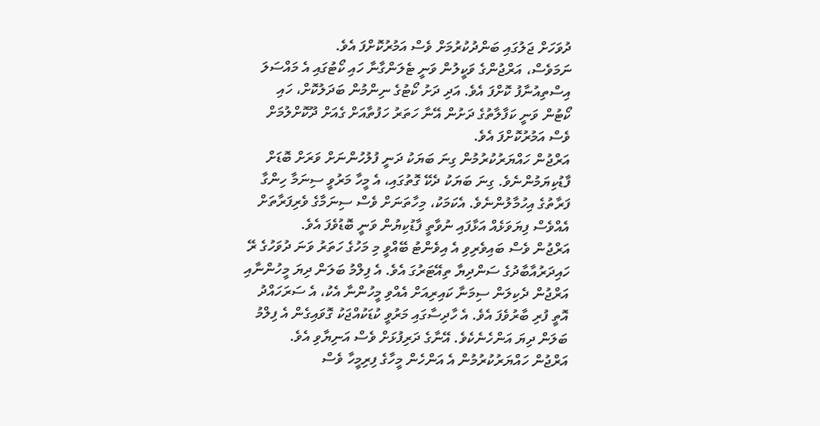ދުވަހަށް ޖަލުގައި ބަންދުކުރުމަށް ވެސް އަމުރުކޮށްފަ އެވެ.
ނަމަވެސް، އަރްޖުންގެ ވަކީލުން ވަނީ ޓެލަންގާނާ ހައި ކޯޓުގައި އެ މައްސަލަ އިސްތިއުނާފު ކޮށްފަ އެވެ. އަދި ދަށު ކޯޓުގެ ނިންމުން ބަދަލުކޮށް، ހައި ކޯޓުން ވަނީ ކަފާލާތުގެ ދަށުން އޭނާ ހަތަރު ހަފުތާއަށް ގެއަށް ދޫކޮށްލުމަށް ވެސް އަމުރުކޮށްފަ އެވެ.
އަރްޖުން ހައްޔަރުކުރުމުން ގިނަ ބަޔަކު ދަނީ ފުލުހުންނަށް ވަރަށް ބޮޑަށް ފާޑުކިޔަމުންނެވެ. ގިނަ ބަޔަކު ދެކޭ ގޮތުގައި، އެ މީހާ މަރުވީ ސިނަމާ ހިންގާ ފަރާތުގެ އިހުމާލުންނެވެ. އެކަމަކު، މިހާތަނަށް ވެސް ސިނަމާގެ ވެރިފަރާތަށް އެއްވެސް ފިޔަވަޅެއް އަޅާފައި ނުވާތީ ފާޑުކިޔުން ވަނީ ބޮޑުވެފަ އެވެ.
އަރްޖުން ވެސް ބައިވެރިވި އެ އިވެންޓު ބޭއްވީ މި މަހުގެ ހަތަރު ވަނަ ދުވަހުގެ ރޭ ހައިދަރުއާބާދުގެ ސަންދިޔާ ތިއޭޓަރުގަ އެވެ. އެ ފިލްމު ބަލަން ދިޔަ މީހުންނާއި އަރްޖުން ދެކިލަން ސިމަނާ ކައިރިއަށް އެއްވި މީހުންނާ އެކު، އެ ސަރަހައްދު އޮތީ ފުރި ބާރުވެފަ އެވެ. އެ ހާދިސާގައި މަރުވީ ކުޑަކުއްޖަކު ގޮވައިގެން އެ ފިލްމު ބަލަން ދިޔަ އަންހެނެކެވެ. އޭނާގެ ދަރިފުޅަށް ވެސް އަނިޔާވި އެވެ.
އަރްޖުން ހައްޔަރުކުރުމުން އެ އަންހެން މީހާގެ ފިރިމީހާ ވެސް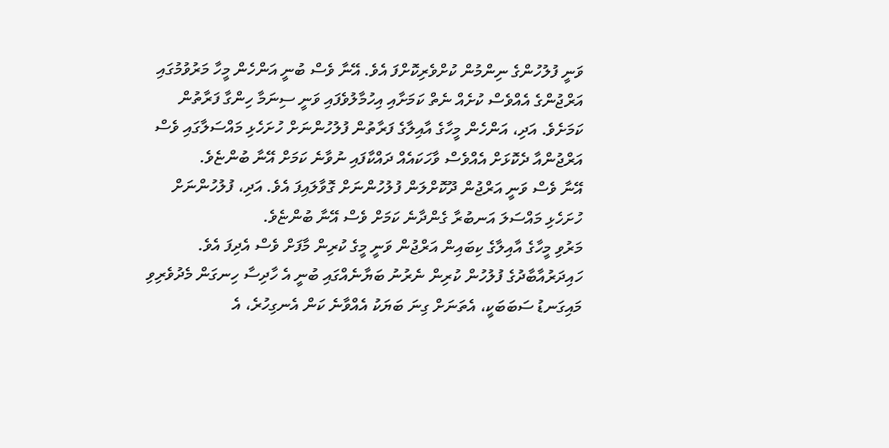ވަނީ ފުލުހުންގެ ނިންމުން ކުށްވެރިކޮށްފަ އެވެ. އޭނާ ވެސް ބުނީ އަންހެން މީހާ މަރުވުމުގައި އަރްޖުންގެ އެއްވެސް ކުށެއް ނެތް ކަމަށާއި އިހުމާލުވެފައި ވަނީ ސިނަމާ ހިންގާ ފަރާތުން ކަމަށެވެ. އަދި، އަންހެން މީހާގެ އާއިލާގެ ފަރާތުން ފުލުހުންނަށް ހުށަހެޅި މައްސަލާގައި ވެސް އަރްޖުންއާ ދެކޮޅަށް އެއްވެސް ވާހަކައެއް ދައްކާފައި ނުވާނެ ކަމަށް އޭނާ ބުންޏެވެ.
އޭނާ ވެސް ވަނީ އަރްޖުން ދޫކޮށްލަން ފުލުހުންނަށް ގޮވާލައިފަ އެވެ. އަދި، ފުލުހުންނަށް ހުށަހެޅި މައްސަލަ އަނބުރާ ގެންދާނެ ކަމަށް ވެސް އޭނާ ބުންޏެވެ.
މަރުވި މީހާގެ އާއިލާގެ ކިބައިން އަރްޖުން ވަނީ މީގެ ކުރިން މާފަށް ވެސް އެދިފަ އެވެ.
ހައިދަރުއާބާދުގެ ފުލުހުން ކުރިން ނެރުނު ބަޔާނެއްގައި ބުނީ އެ ހާދިސާ ހިނގަން މެދުވެރިވި މައިގަނޑު ސަބަބަކީ، އެތަނަށް ގިނަ ބަޔަކު އެއްވާނެ ކަން އެނގިހުރެ، އެ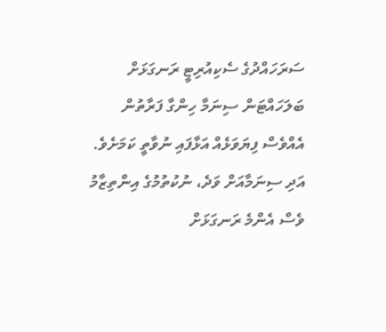ސަރަހައްދުގެ ސެކިއުރިޓީ ރަނގަޅަށް ބަލަހައްޓަން ސިނަމާ ހިންގާ ފަރާތުން އެއްވެސް ފިޔަވަޅެއް އަޅާފައި ނުވާތީ ކަމަށެވެ. އަދި ސިނަމާއަށް ވަދެ، ނުކުތުމުގެ އިންތިޒާމު ވެސް އެންމެ ރަނގަޅަށް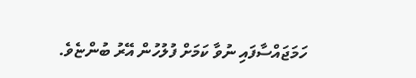ހަމަޖައްސާފައި ނުވާ ކަމަށް ފުލުހުން އޭރު ބުންޏެވެ.